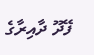ފޭދޫ ދާއިރާގެ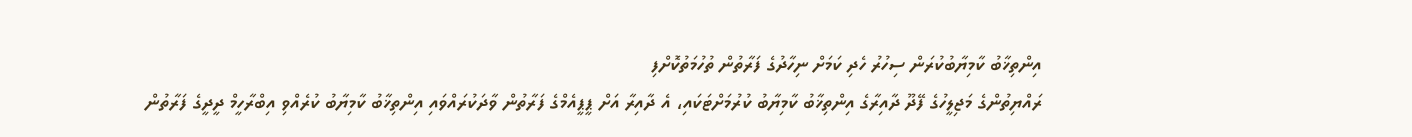އިންތިޚާބު ކާމިޔާބުކުރަން ސިހުރު ހެދި ކަމަށް ނިހާދުގެ ފަރާތުން ތުހުމަތުކޮށްފި
ރައްޔިތުންގެ މަޖިލީހުގެ ފޭދޫ ދާއިރާގެ އިންތިޚާބު ކާމިޔާބު ކުރުމަށްޓަކައި، އެ ދާއިރާ އަށް ޕީޕީއެމްގެ ފަރާތުން ވާދަކުރައްވައި އިންތިޚާބު ކާމިޔާބު ކުރެއްވި އިބްރާހީމް ދީދީގެ ފަރާތުން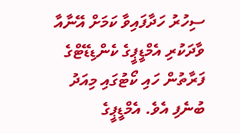ސިހުރު ހަދާފައިވާ ކަމަށް އޭނާއާ ވާދަކުރި އެމްޑީޕީގެ ކެންޑިޑޭޓްގެ ފަރާތުން ހައި ކޯޓުގައި މިއަދު ބުނެފި އެވެ. އެމްޑީޕީގެ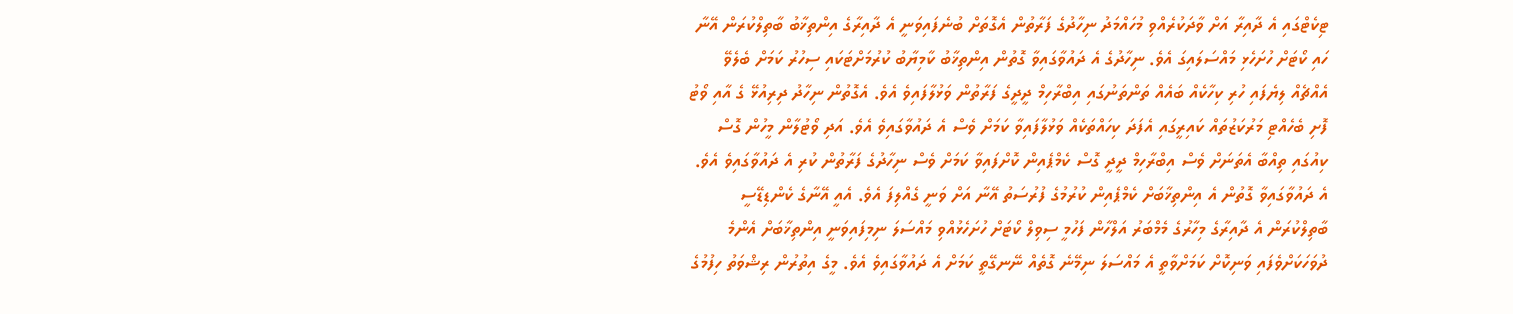ޓިކެޓްގައި އެ ދާއިރާ އަށް ވާދަކުރެއްވި މުހައްމަދު ނިހާދުގެ ފަރާތުން އެގޮތަށް ބުނެފައިވަނީ އެ ދާއިރާގެ އިންތިޚާބު ބާތިލްކުރަން އޭނާ ހައި ކޯޓަށް ހުށަހެޅި މައްސަލައިގަ އެވެ. ނިހާދުގެ އެ ދައުވާގައިވާ ގޮތުން އިންތިޚާބު ކާމިޔާބު ކުރުމަށްޓަކައި ސިހުރު ކަމަށް ބެލެވޭ އެއްޗެއް ލިޔެފައި ހުރި ކިހާކެއް ބައެއް ތަންތަނުގައި އިބްރާހިމް ދީދީގެ ފަރާތުން ވަޅުލާފައިވެ އެވެ. އެގޮތުން ނިހާދު ދިރިއުޅޭ ގެ އާއި ވޯޓު ފޮށި ބެހެއްޓި މަރުކަޒުތައް ކައިރީގައި އެފަދަ ކިހައްތަކެއް ވަޅުލާފައިވާ ކަމަށް ވެސް އެ ދައުވާގައިވެ އެވެ. އަދި ވޯޓުލާން މީހުން ގޮސް ކިއުގައި ތިއްބާ އެތަނަށް ވެސް އިބްރާހިމް ދީދީ ގޮސް ކެމްޕެއިން ކޮށްފައިވާ ކަމަށް ވެސް ނިހާދުގެ ފަރާތުން ކުރި އެ ދައުވާގައިވެ އެވެ. އެ ދައުވާގައިވާ ގޮތުން އެ އިންތިޚާބަށް ކެމްޕެއިން ކުރުމުގެ ފުރުސަތު އޭނާ އަށް ވަނީ ގެއްލިފަ އެވެ. އެއީ އޭނާގެ ކެންޑިޑޭސީ ބާތިލްކުރަން އެ ދާއިރާގެ މިހާރުގެ މެމްބަރު އަލްހާން ފަހުމީ ސިވިލް ކޯޓަށް ހުށަހެޅުއްވި މައްސަލަ ނިމިފައިވަނީ އިންތިޚާބަށް އެންމެ ދުވަހަކަށްވެފައި ވަނިކޮށް ކަމަށްވާތީ އެ މައްސަލަ ނިމޭނެ ގޮތެއް ނޭނގޭތީ ކަމަށް އެ ދައުވާގައިވެ އެވެ. މީގެ އިތުރުން ރިޝްވަތު ހިފުމުގެ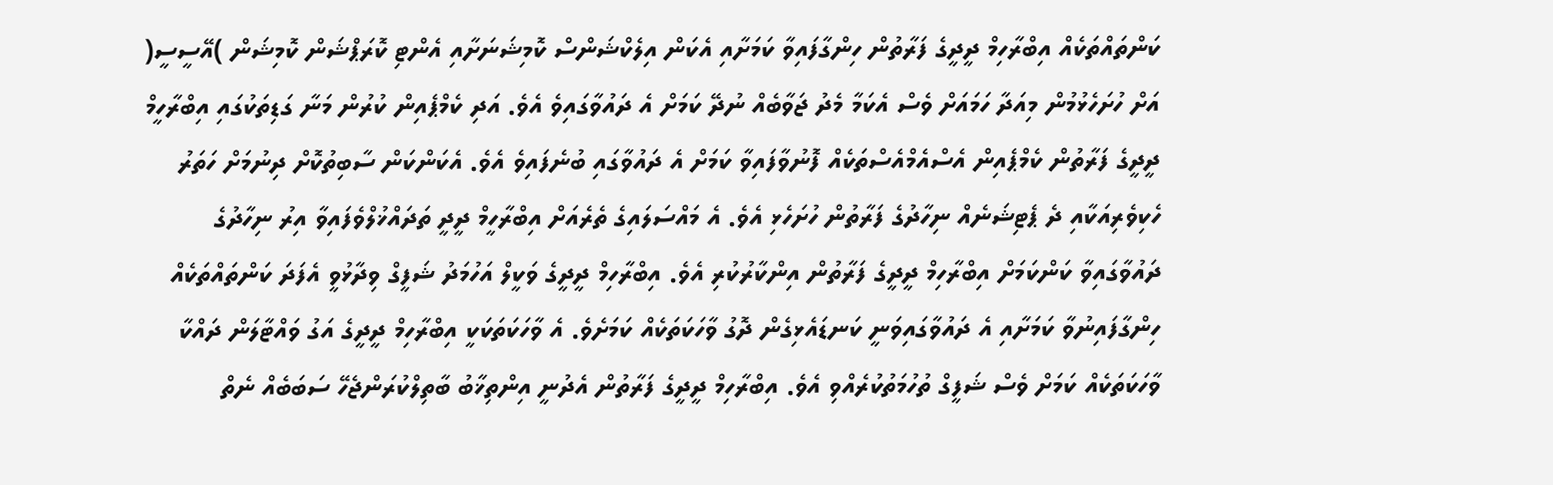ކަންތައްތަކެއް އިބްރާހިމް ދީދީގެ ފަރާތުން ހިންގާފައިވާ ކަމަށާއި އެކަން އިލެކްޝަންސް ކޮމިޝަނަށާއި އެންޓި ކޮރަޕްޝަން ކޮމިޝަން )އޭސީސީ( އަށް ހުށަހެޅުމުން މިއަދާ ހަމައަށް ވެސް އެކަމާ މެދު ޖަވާބެއް ނުދޭ ކަމަށް އެ ދައުވާގައިވެ އެވެ. އަދި ކެމްޕެއިން ކުރުން މަނާ ގަޑިތަކުގައި އިބްރާހީމް ދީދީގެ ފަރާތުން ކެމްޕެއިން އެސްއެމްއެސްތަކެއް ފޮނުވާފައިވާ ކަމަށް އެ ދައުވާގައި ބުނެފައިވެ އެވެ. އެކަންކަން ސާބިތުކޮށް ދިނުމަށް ހަތަރު ހެކިވެރިއަކާއި ދެ ޕެޓިޝަނެއް ނިހާދުގެ ފަރާތުން ހުށަހެޅި އެވެ. އެ މައްސަލައިގެ ތެރެއަށް އިބްރާހީމް ދީދީ ތަދައްޚުލްވެފައިވާ އިރު ނިހާދުގެ ދައުވާގައިވާ ކަންކަމަށް އިބްރާހިމް ދީދީގެ ފަރާތުން އިންކާރުކުރި އެވެ. އިބްރާހިމް ދީދީގެ ވަކީލް އަހުމަދު ޝަފީގް ވިދާޅުވީ އެފަދަ ކަންތައްތަކެއް ހިންގާފައިނުވާ ކަމަށާއި އެ ދައުވާގައިވަނީ ކަނޑައެޅިގެން ދޮގު ވާހަކަތަކެއް ކަމަށެވެ. އެ ވާހަކަތަކަކީ އިބްރާހިމް ދީދީގެ އަގު ވައްޓާލަން ދައްކާ ވާހަކަތަކެއް ކަމަށް ވެސް ޝަފީގް ތުހުމަތުކުރެއްވި އެވެ. އިބްރާހިމް ދީދީގެ ފަރާތުން އެދުނީ އިންތިޚާބު ބާތިލްކުރަންޖެހޭ ސަބަބެއް ނެތް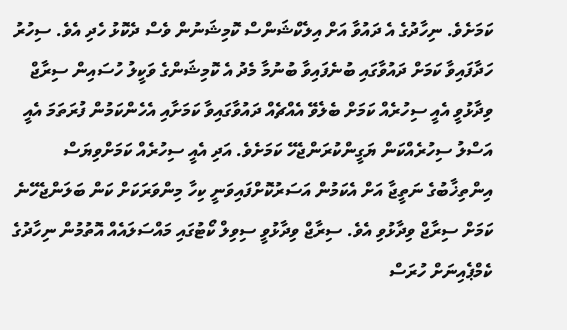ކަމަށެވެ. ނިހާދުގެ އެ ދައުވާ އަށް އިލެކްޝަންސް ކޮމިޝަނުން ވެސް ދެކޮޅު ހެދި އެވެ. ސިހުރު ހަދާފައިވާ ކަމަށް ދައުވާގައި ބުނެފައިވާ ބުނުމާ މެދު އެ ކޮމިޝަންގެ ވަކީލު ހުސައިން ސިރާޖް ވިދާޅުވީ އެއީ ސިހުރެއް ކަމަށް ބެލެވޭ އެއްޗެއް ދައުވާގައިވާ ކަމަށާއި އެހެންކަމުން ފުރަތަމަ އެއީ އަސްލު ސިހުރެއްކަން ޔަގީންކުރަންޖެހޭ ކަމަށެވެ. އަދި އެއީ ސިހުރެއް ކަމަށްވިޔަސް އިންތިޚާބުގެ ނަތީޖާ އަށް އެކަމުން އަސަރުކޮށްފައިވަނީ ކިހާ މިންވަރަކަށް ކަން ބަލަންޖެހޭނެ ކަމަށް ސިރާޖް ވިދާޅުވި އެވެ. ސިރާޖް ވިދާޅުވީ ސިވިލް ކޯޓުގައި މައްސަލައެއް އޮތުމުން ނިހާދުގެ ކެމްޕެއިނަށް ހުރަސް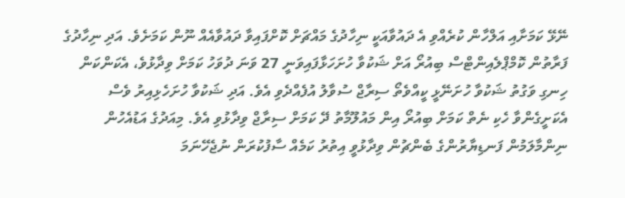ނޭޅޭ ކަމަށާއި އަލްހާން ކުރެއްވި އެ ދައުވާއަކީ ނިހާދުގެ މައްޗަށް ކޮށްފައިވާ ދައުވާއެއް ނޫން ކަމަށެވެ. އަދި ނިހާދުގެ ފަރާތުން ކޮމްޕްލެއިންޓްސް ބިއުރޯ އަށް ޝަކުވާ ހުށަހަޅާފައިވަނީ 27 ވަނަ ދުވަހު ކަމަށް ވިދާޅުވެ، އެކަންކަން ހިނގި ވަގުތު ޝަކުވާ ހުށަނޭޅީ ކީއްވެތޯ ސިރާޖް ސުވާލު އުފެއްދެވި އެވެ. އަދި ޝަކުވާ ހުށަހެޅިއިރު ވެސް އެކަށީގެންވާ ހެކި ނެތް ކަމަށް ބިއުރޯ އިން މައުލޫމާތު ދޭ ކަމަށް ސިރާޖް ވިދާޅުވި އެވެ. މިއަދުގެ އަޑުއެހުން ނިންމާލަމުން ފަނޑިޔާރުންގެ ބެންޗުން ވިދާޅުވީ އިތުރު ކަމެއް ސާފުކުރަން ނުޖެހޭނަމަ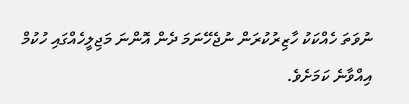ނުވަތަ ހެއްކަކު ހާޒިރުކުރަން ނުޖެހޭނަމަ ދެން އޮންނަ މަޖިލީހެއްގައި ހުކުމް އިއްވާނެ ކަމަށެވެ.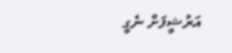އަރުޝީފަށް ނެގީ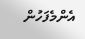އެންމެފަހުން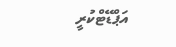އަޕްޑޭޓްކުރީ